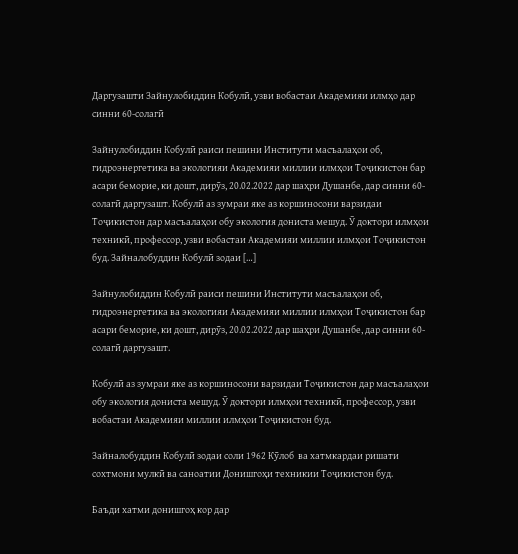Даргузашти Зайнулобиддин Кобулӣ, узви вобастаи Академияи илмҳо дар синни 60-солагӣ

Зайнулобиддин Кобулӣ раиси пешини Институти масъалаҳои об, гидроэнергетика ва экологияи Академияи миллии илмҳои Тоҷикистон бар асари беморие, ки дошт, дирӯз, 20.02.2022 дар шаҳри Душанбе, дар синни 60-солагӣ даргузашт. Кобулӣ аз зумраи яке аз коршиносони варзидаи Тоҷикистон дар масъалаҳои обу экология дониста мешуд. Ӯ доктори илмҳои техникӣ, профессор, узви вобастаи Академияи миллии илмҳои Тоҷикистон буд. Зайналобуддин Кобулӣ зодаи […]

Зайнулобиддин Кобулӣ раиси пешини Институти масъалаҳои об, гидроэнергетика ва экологияи Академияи миллии илмҳои Тоҷикистон бар асари беморие, ки дошт, дирӯз, 20.02.2022 дар шаҳри Душанбе, дар синни 60-солагӣ даргузашт.

Кобулӣ аз зумраи яке аз коршиносони варзидаи Тоҷикистон дар масъалаҳои обу экология дониста мешуд. Ӯ доктори илмҳои техникӣ, профессор, узви вобастаи Академияи миллии илмҳои Тоҷикистон буд.

Зайналобуддин Кобулӣ зодаи соли 1962 Кӯлоб  ва хатмкардаи ришати сохтмони мулкӣ ва саноатии Донишгоҳи техникии Тоҷикистон буд.

Баъди хатми донишгоҳ кор дар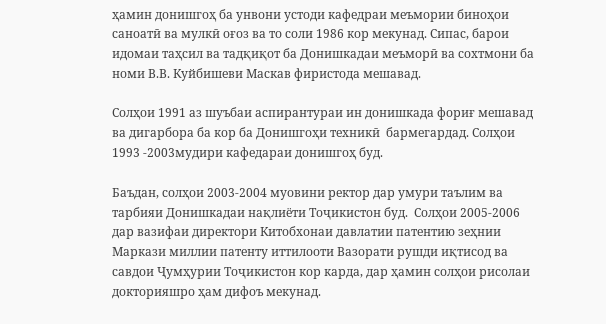ҳамин донишгоҳ ба унвони устоди кафедраи меъмории биноҳои саноатӣ ва мулкӣ оғоз ва то соли 1986 кор мекунад. Сипас, барои идомаи таҳсил ва тадқиқот ба Донишкадаи меъморӣ ва сохтмони ба номи В.В. Куйбишеви Маскав фиристода мешавад.

Солҳои 1991 аз шуъбаи аспирантураи ин донишкада фориғ мешавад ва дигарбора ба кор ба Донишгоҳи техникӣ  бармегардад. Солҳои 1993 -2003мудири кафедараи донишгоҳ буд.

Баъдан, солҳои 2003-2004 муовини ректор дар умури таълим ва тарбияи Донишкадаи нақлиёти Тоҷикистон буд.  Солҳои 2005-2006 дар вазифаи директори Китобхонаи давлатии патентию зеҳнии Маркази миллии патенту иттилооти Вазорати рушди иқтисод ва савдои Ҷумҳурии Тоҷикистон кор карда, дар ҳамин солҳои рисолаи докторияшро ҳам дифоъ мекунад.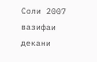Соли 2007 вазифаи декани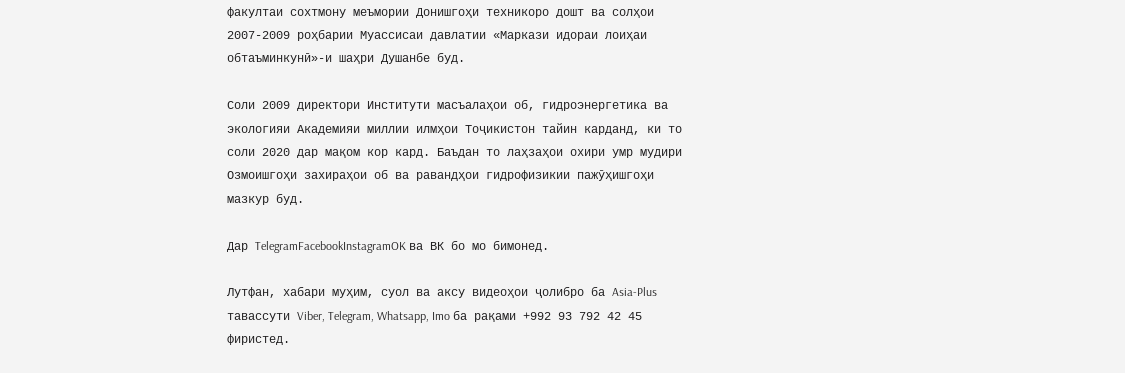факултаи сохтмону меъмории Донишгоҳи техникоро дошт ва солҳои 2007-2009 роҳбарии Муассисаи давлатии «Маркази идораи лоиҳаи обтаъминкунӣ»-и шаҳри Душанбе буд.

Соли 2009 директори Институти масъалаҳои об, гидроэнергетика ва экологияи Академияи миллии илмҳои Тоҷикистон тайин карданд, ки то соли 2020 дар мақом кор кард. Баъдан то лаҳзаҳои охири умр мудири Озмоишгоҳи захираҳои об ва равандҳои гидрофизикии пажӯҳишгоҳи мазкур буд.

Дар TelegramFacebookInstagramOK ва ВК бо мо бимонед.

Лутфан, хабари муҳим, суол ва аксу видеоҳои ҷолибро ба Asia-Plus тавассути Viber, Telegram, Whatsapp, Imo ба рақами +992 93 792 42 45 фиристед.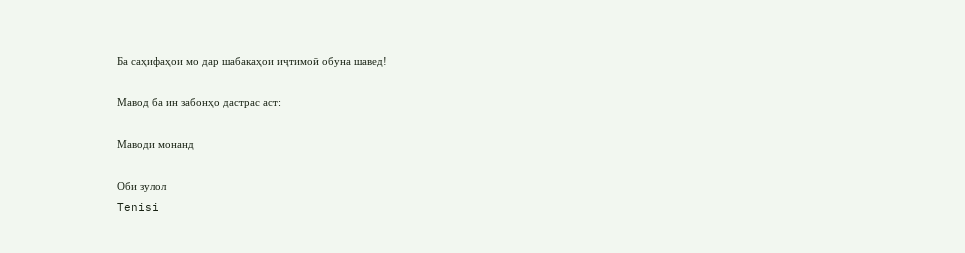Ба саҳифаҳои мо дар шабакаҳои иҷтимоӣ обуна шавед!

Мавод ба ин забонҳо дастрас аст:

Маводи монанд

Оби зулол
Tenisi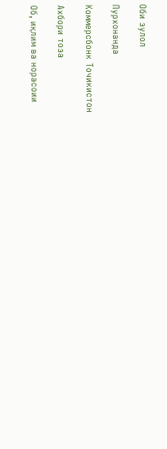Оби зулол

Пурхонанда

Коммерсбонк Точикистон

Ахбори тоза

Об, иқлим ва норасоии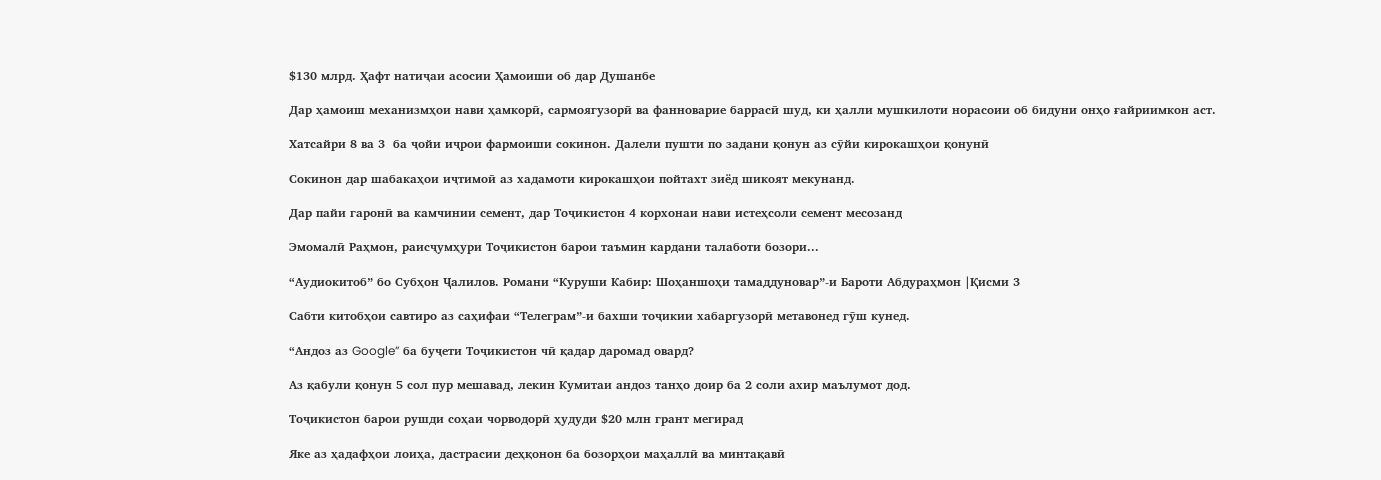$130 млрд. Ҳафт натиҷаи асосии Ҳамоиши об дар Душанбе

Дар ҳамоиш механизмҳои нави ҳамкорӣ, сармоягузорӣ ва фанноварие баррасӣ шуд, ки ҳалли мушкилоти норасоии об бидуни онҳо ғайриимкон аст.

Хатсайри 8 ва 3  ба ҷойи иҷрои фармоиши сокинон. Далели пушти по задани қонун аз сӯйи кирокашҳои қонунӣ

Сокинон дар шабакаҳои иҷтимоӣ аз хадамоти кирокашҳои пойтахт зиёд шикоят мекунанд.

Дар пайи гаронӣ ва камчинии семент, дар Тоҷикистон 4 корхонаи нави истеҳсоли семент месозанд

Эмомалӣ Раҳмон, раисҷумҳури Тоҷикистон барои таъмин кардани талаботи бозори...

“Аудиокитоб” бо Субҳон Ҷалилов. Романи “Куруши Кабир: Шоҳаншоҳи тамаддуновар”-и Бароти Абдураҳмон |Қисми 3

Cабти китобҳои савтиро аз саҳифаи “Телеграм”-и бахши тоҷикии хабаргузорӣ метавонед гӯш кунед.

“Андоз аз Google” ба буҷети Тоҷикистон чӣ қадар даромад овард?

Аз қабули қонун 5 сол пур мешавад, лекин Кумитаи андоз танҳо доир ба 2 соли ахир маълумот дод.

Тоҷикистон барои рушди соҳаи чорводорӣ ҳудуди $20 млн грант мегирад

Яке аз ҳадафҳои лоиҳа, дастрасии деҳқонон ба бозорҳои маҳаллӣ ва минтақавӣ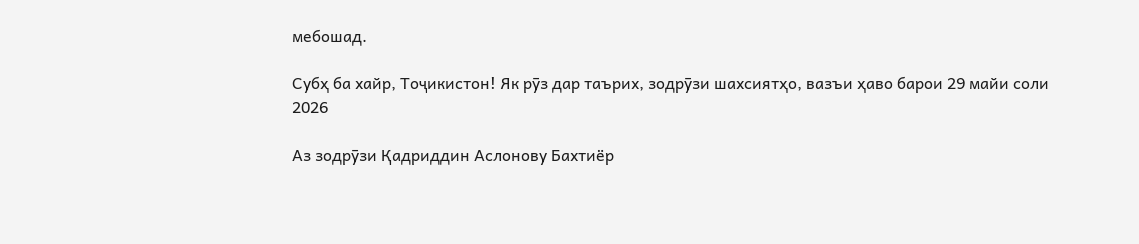мебошад.

Субҳ ба хайр, Тоҷикистон! Як рӯз дар таърих, зодрӯзи шахсиятҳо, вазъи ҳаво барои 29 майи соли 2026

Аз зодрӯзи Қадриддин Аслонову Бахтиёр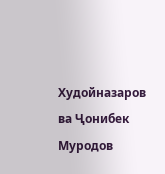Худойназаров ва Ҷонибек Муродов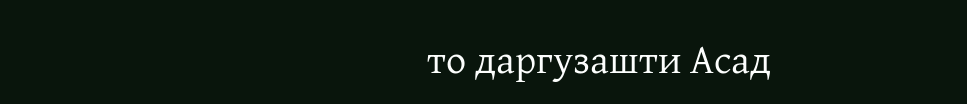то даргузашти Асад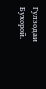Гулзодаи Бухороӣ.